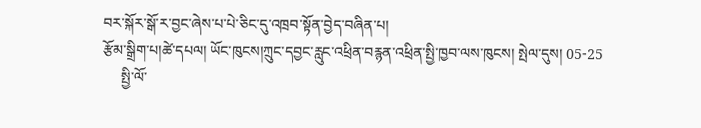བར་སྐོར་སྒོ་ར་བྱང་ཞེས་པ་པེ་ཅིང་དུ་འཁྲབ་སྟོན་བྱེད་བཞིན་པ།
རྩོམ་སྒྲིག་པ།ཚེ་དཔལ། ཡོང་ཁུངས།ཀྲུང་དབྱང་རླུང་འཕྲིན་བརྙན་འཕྲིན་སྤྱི་ཁྱབ་ལས་ཁུངས། སྤེལ་དུས། 05-25
     སྤྱི་ལོ་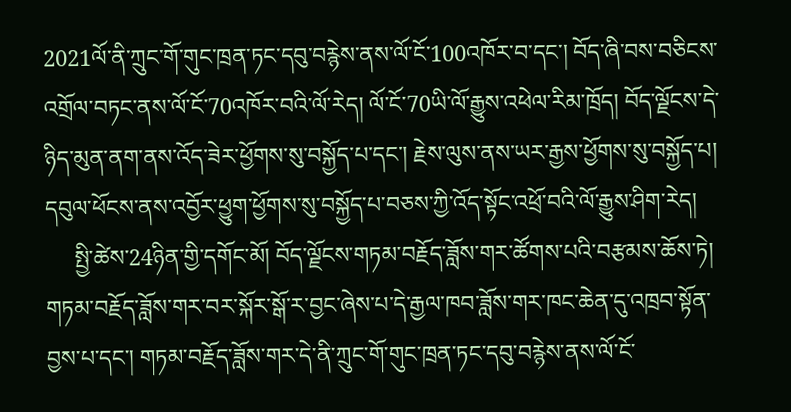2021ལོ་ནི་ཀྲུང་གོ་གུང་ཁྲན་ཏང་དབུ་བརྙེས་ནས་ལོ་ངོ་100འཁོར་བ་དང་། བོད་ཞི་བས་བཅིངས་འགྲོལ་བཏང་ནས་ལོ་ངོ་70འཁོར་བའི་ལོ་རེད། ལོ་ངོ་70ཡི་ལོ་རྒྱུས་འཕེལ་རིམ་ཁྲོད། བོད་ལྗོངས་དེ་ཉིད་མུན་ནག་ནས་འོད་ཟེར་ཕྱོགས་སུ་བསྐྱོད་པ་དང་། རྗེས་ལུས་ནས་ཡར་རྒྱས་ཕྱོགས་སུ་བསྐྱོད་པ། དབུལ་ཕོངས་ནས་འབྱོར་ཕྱུག་ཕྱོགས་སུ་བསྐྱོད་པ་བཅས་ཀྱི་འོད་སྟོང་འཕྲོ་བའི་ལོ་རྒྱུས་ཤིག་རེད།
     སྤྱི་ཚེས་24ཉིན་གྱི་དགོང་མོ། བོད་ལྗོངས་གཏམ་བརྗོད་ཟློས་གར་ཚོགས་པའི་བརྩམས་ཆོས་ཏེ། གཏམ་བརྗོད་ཟློས་གར་བར་སྐོར་སྒོ་ར་བྱང་ཞེས་པ་དེ་རྒྱལ་ཁབ་ཟློས་གར་ཁང་ཆེན་དུ་འཁྲབ་སྟོན་བྱས་པ་དང་། གཏམ་བརྗོད་ཟློས་གར་དེ་ནི་ཀྲུང་གོ་གུང་ཁྲན་ཏང་དབུ་བརྙེས་ནས་ལོ་ངོ་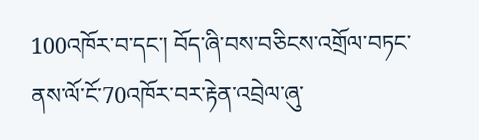100འཁོར་བ་དང་། བོད་ཞི་བས་བཅིངས་འགྲོལ་བཏང་ནས་ལོ་ངོ་70འཁོར་བར་རྟེན་འབྲེལ་ཞུ་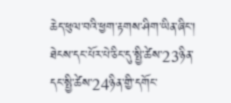ཆེད་ཕུལ་བའི་ཕྱག་རྟགས་ཤིག་ཡིན་ཞིང་། ཐེངས་དང་པོར་པེ་ཅིང་དུ་སྤྱི་ཚེས་23ཉིན་དང་སྤྱི་ཚེས་24ཉིན་གྱི་དགོང་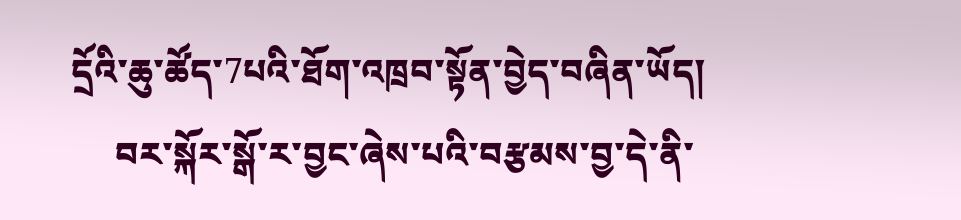དྲོའི་ཆུ་ཚོད་7པའི་ཐོག་འཁྲབ་སྟོན་བྱེད་བཞིན་ཡོད།
     བར་སྐོར་སྒོ་ར་བྱང་ཞེས་པའི་བརྩམས་བྱ་དེ་ནི་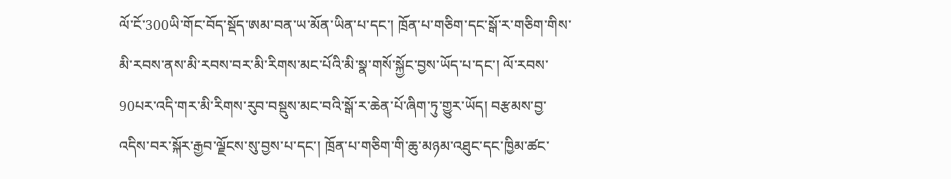ལོ་ངོ་300ཡི་གོང་བོད་སྡོད་ཨམ་བན་ཡ་མོན་ཡིན་པ་དང་། ཁྲོན་པ་གཅིག་དང་སྒོ་ར་གཅིག་གིས་མི་རབས་ནས་མི་རབས་བར་མི་རིགས་མང་པོའི་མི་སྣ་གསོ་སྐྱོང་བྱས་ཡོད་པ་དང་། ལོ་རབས་90པར་འདི་གར་མི་རིགས་རུབ་བསྡུས་མང་བའི་སྒོ་ར་ཆེན་པོ་ཞིག་ཏུ་གྱུར་ཡོད། བརྩམས་བྱ་འདིས་བར་སྐོར་རྒྱབ་ལྗོངས་སུ་བྱས་པ་དང་། ཁྲོན་པ་གཅིག་གི་ཆུ་མཉམ་འཐུང་དང་ཁྱིམ་ཚང་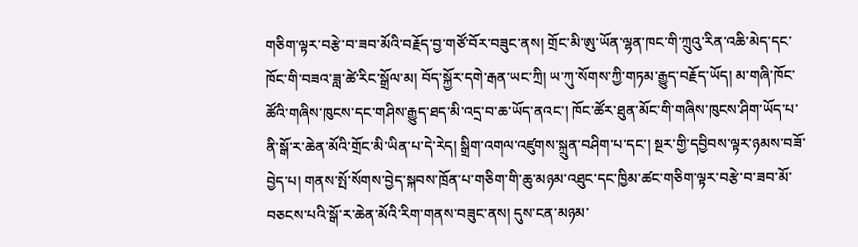གཅིག་ལྟར་བརྩེ་བ་ཟབ་མོའི་བརྗོད་བྱ་གཙོ་བོར་བཟུང་ནས། གྲོང་མི་ཨུ་ཡོན་ལྷན་ཁང་གི་ཀྲུའུ་རིན་འཆི་མེད་དང་ཁོང་གི་བཟའ་ཟླ་ཚེ་རིང་སྒྲོལ་མ། བོད་སྐྱོར་དགེ་རྒན་ཡང་ཀྲི། ཡ་ཀུ་སོགས་ཀྱི་གཏམ་རྒྱུད་བརྗོད་ཡོད། མ་གཞི་ཁོང་ཚོའི་གཞིས་ཁུངས་དང་གཤིས་རྒྱུད་ཐད་མི་འདྲ་བ་ཆ་ཡོད་ནའང་། ཁོང་ཚོར་ཐུན་མོང་གི་གཞིས་ཁུངས་ཤིག་ཡོད་པ་ནི་སྒོ་ར་ཆེན་མོའི་གྲོང་མི་ཡིན་པ་དེ་རེད། སྒྲིག་འགལ་འཛུགས་སྐྲུན་བཤིག་པ་དང་། སྔར་གྱི་དབྱིབས་ལྟར་ཉམས་བཟོ་བྱེད་པ། གནས་སྤོ་སོགས་བྱེད་སྐབས་ཁྲོན་པ་གཅིག་གི་ཆུ་མཉམ་འཐུང་དང་ཁྱིམ་ཚང་གཅིག་ལྟར་བརྩེ་བ་ཟབ་མོ་བཅངས་པའི་སྒོ་ར་ཆེན་མོའི་རིག་གནས་བཟུང་ནས། དུས་ངན་མཉམ་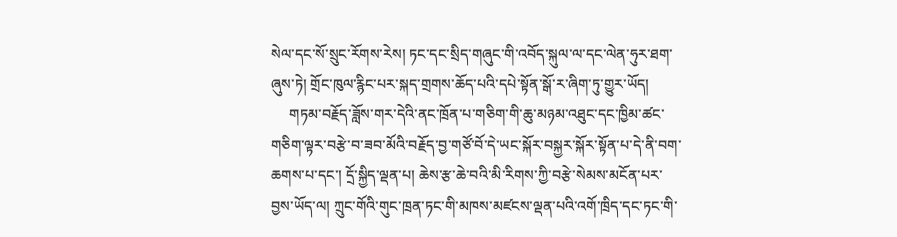སེལ་དང་སོ་སྲུང་རོགས་རེས། ཏང་དང་སྲིད་གཞུང་གི་འབོད་སྐུལ་ལ་དང་ལེན་ཧུར་ཐག་ཞུས་ཏེ། གྲོང་ཁུལ་རྙིང་པར་སྐད་གྲགས་ཆོད་པའི་དཔེ་སྟོན་སྒོ་ར་ཞིག་ཏུ་གྱུར་ཡོད།
     གཏམ་བརྗོད་ཟློས་གར་དེའི་ནང་ཁྲོན་པ་གཅིག་གི་ཆུ་མཉམ་འཐུང་དང་ཁྱིམ་ཚང་གཅིག་ལྟར་བརྩེ་བ་ཟབ་མོའི་བརྗོད་བྱ་གཙོ་བོ་དེ་ཡང་སྐོར་བསྐྱར་སྐོར་སྟོན་པ་དེ་ནི་བག་ཆགས་པ་དང་། དྲོ་སྐྱིད་ལྡན་པ། ཆེས་རྩ་ཆེ་བའི་མི་རིགས་ཀྱི་བརྩེ་སེམས་མངོན་པར་བྱས་ཡོད་ལ། ཀྲུང་གོའི་གུང་ཁྲན་ཏང་གི་མཁས་མཛངས་ལྡན་པའི་འགོ་ཁྲིད་དང་ཏང་གི་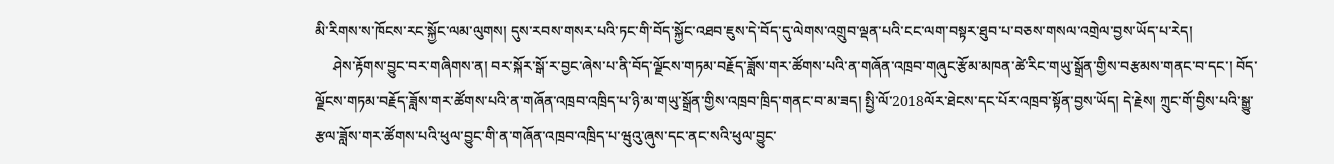མི་རིགས་ས་ཁོངས་རང་སྐྱོང་ལམ་ལུགས། དུས་རབས་གསར་པའི་ཏང་གི་བོད་སྐྱོང་འཐབ་ཇུས་དེ་བོད་དུ་ལེགས་འགྲུབ་ལྡན་པའི་ངང་ལག་བསྟར་ཐུབ་པ་བཅས་གསལ་འགྲེལ་བྱས་ཡོད་པ་རེད།
     ཤེས་རྟོགས་བྱུང་བར་གཞིགས་ན། བར་སྐོར་སྒོ་ར་བྱང་ཞེས་པ་ནི་བོད་ལྗོངས་གཏམ་བརྗོད་ཟློས་གར་ཚོགས་པའི་ན་གཞོན་འཁྲབ་གཞུང་རྩོམ་མཁན་ཚེ་རིང་གཡུ་སྒྲོན་གྱིས་བརྩམས་གནང་བ་དང་། བོད་ལྗོངས་གཏམ་བརྗོད་ཟློས་གར་ཚོགས་པའི་ན་གཞོན་འཁྲབ་འཁྲིད་པ་ཉི་མ་གཡུ་སྒྲོན་གྱིས་འཁྲབ་ཁྲིད་གནང་བ་མ་ཟད། སྤྱི་ལོ་2018ལོར་ཐེངས་དང་པོར་འཁྲབ་སྟོན་བྱས་ཡོད། དེ་རྗེས། ཀྲུང་གོ་བྱིས་པའི་སྒྱུ་རྩལ་ཟློས་གར་ཚོགས་པའི་ཕུལ་བྱུང་གི་ན་གཞོན་འཁྲབ་འཁྲིད་པ་ཝུའུ་ཞུས་དང་ནང་སའི་ཕུལ་བྱུང་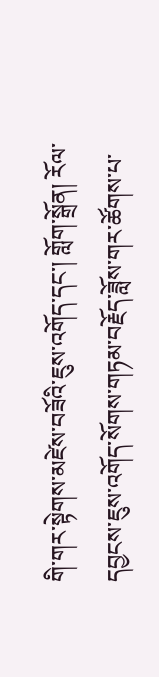གི་གར་སྟེགས་མཛེས་བཟོའི་ཇུས་འགོད་དང་། གློག་སྒྲོན། རོལ་དབྱངས་ཇུས་འགོད་སོགས་གཏམ་བརྗོད་ཟློས་གར་ཚོགས་པ་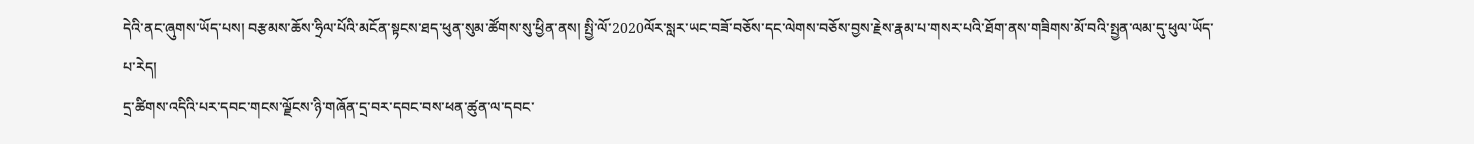དེའི་ནང་ཞུགས་ཡོད་པས། བརྩམས་ཆོས་ཧྲིལ་པོའི་མངོན་སྟངས་ཐད་ཕུན་སུམ་ཚོགས་སུ་ཕྱིན་ནས། སྤྱི་ལོ་2020ལོར་སླར་ཡང་བཟོ་བཅོས་དང་ལེགས་བཅོས་བྱས་རྗེས་རྣམ་པ་གསར་པའི་ཐོག་ནས་གཟིགས་མོ་བའི་སྤྱན་ལམ་དུ་ཕུལ་ཡོད་པ་རེད།
དྲ་ཚིགས་འདིའི་པར་དབང་གངས་ལྗོངས་ཉི་གཞོན་དྲ་བར་དབང་བས་ཕན་ཚུན་ལ་དབང་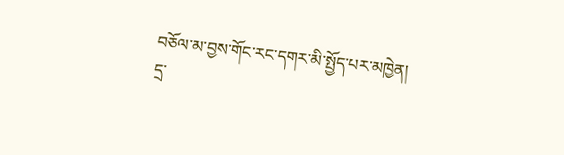བཅོལ་མ་བྱས་གོང་རང་དགར་མི་སྤྱོད་པར་མཁྱེན།
དྲ་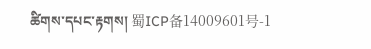ཚིགས་དཔང་རྟགས། 蜀ICP备14009601号-1